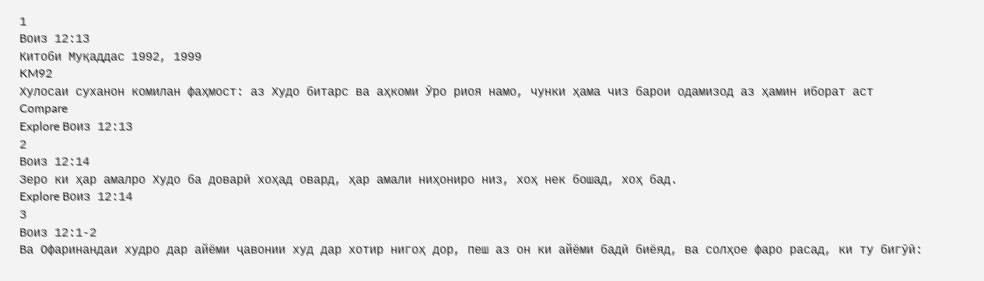1
Воиз 12:13
Китоби Муқаддас 1992, 1999
KM92
Хулосаи суханон комилан фаҳмост: аз Худо битарс ва аҳкоми Ӯро риоя намо, чунки ҳама чиз барои одамизод аз ҳамин иборат аст
Compare
Explore Воиз 12:13
2
Воиз 12:14
Зеро ки ҳар амалро Худо ба доварӣ хоҳад овард, ҳар амали ниҳониро низ, хоҳ нек бошад, хоҳ бад.
Explore Воиз 12:14
3
Воиз 12:1-2
Ва Офаринандаи худро дар айёми ҷавонии худ дар хотир нигоҳ дор, пеш аз он ки айёми бадӣ биёяд, ва солҳое фаро расад, ки ту бигӯӣ: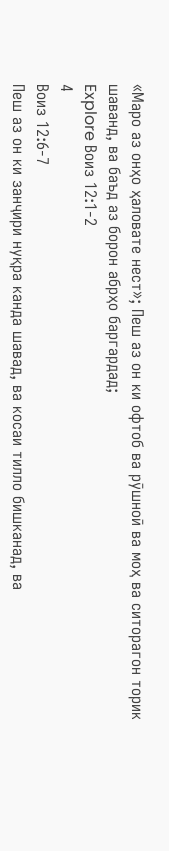«Маро аз онҳо ҳаловате нест»; Пеш аз он ки офтоб ва рӯшноӣ ва моҳ ва ситорагон торик шаванд, ва баъд аз борон абрҳо баргардад;
Explore Воиз 12:1-2
4
Воиз 12:6-7
Пеш аз он ки занҷири нуқра канда шавад, ва косаи тилло бишканад, ва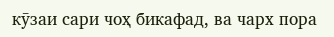кӯзаи сари чоҳ бикафад, ва чарх пора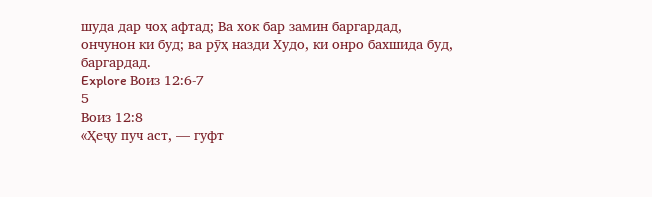шуда дар чоҳ афтад; Ва хок бар замин баргардад, ончунон ки буд; ва рӯҳ назди Худо, ки онро бахшида буд, баргардад.
Explore Воиз 12:6-7
5
Воиз 12:8
«Ҳеҷу пуч аст, — гуфт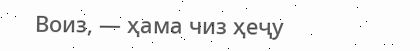Воиз, — ҳама чиз ҳеҷу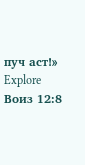пуч аст!»
Explore Воиз 12:8